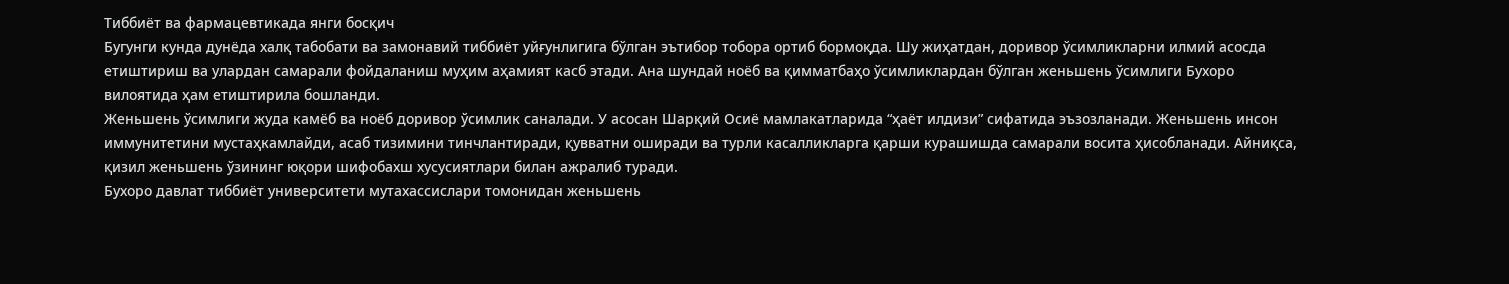Тиббиёт ва фармацевтикада янги босқич
Бугунги кунда дунёда халқ табобати ва замонавий тиббиёт уйғунлигига бўлган эътибор тобора ортиб бормоқда. Шу жиҳатдан, доривор ўсимликларни илмий асосда етиштириш ва улардан самарали фойдаланиш муҳим аҳамият касб этади. Ана шундай ноёб ва қимматбаҳо ўсимликлардан бўлган женьшень ўсимлиги Бухоро вилоятида ҳам етиштирила бошланди.
Женьшень ўсимлиги жуда камёб ва ноёб доривор ўсимлик саналади. У асосан Шарқий Осиё мамлакатларида “ҳаёт илдизи” сифатида эъзозланади. Женьшень инсон иммунитетини мустаҳкамлайди, асаб тизимини тинчлантиради, қувватни оширади ва турли касалликларга қарши курашишда самарали восита ҳисобланади. Айниқса, қизил женьшень ўзининг юқори шифобахш хусусиятлари билан ажралиб туради.
Бухоро давлат тиббиёт университети мутахассислари томонидан женьшень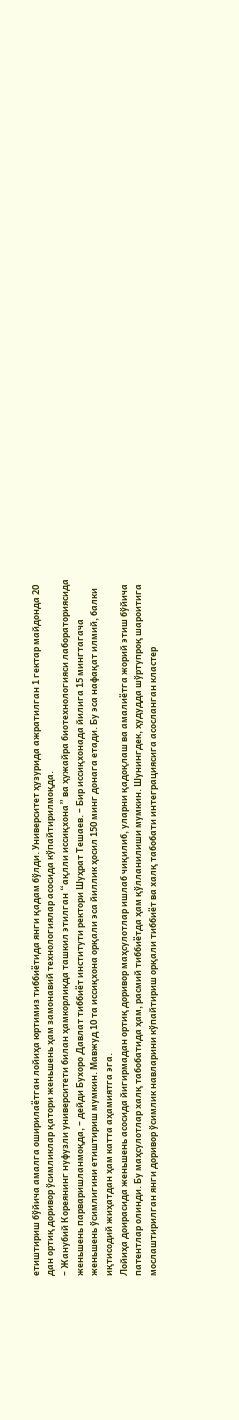етиштириш бўйича амалга оширилаётган лойиҳа юртимиз тиббиётида янги қадам бўлди. Университет ҳузурида ажратилган 1 гектар майдонда 20 дан ортиқ доривор ўсимликлар қатори женьшень ҳам замонавий технологиялар асосида кўпайтирилмоқда.
– Жанубий Кореянинг нуфузли университети билан ҳамкорликда ташкил этилган “ақлли иссиқхона” ва ҳужайра биотехнологияси лабораториясида женьшень парваришланмоқда, – дейди Бухоро Давлат тиббиёт институти ректори Шуҳрат Тешаев. – Бир иссиқхонада йилига 15 мингтагача женьшень ўсимлигини етиштириш мумкин. Мавжуд 10 та иссиқхона орқали эса йиллик ҳосил 150 минг донага етади. Бу эса нафақат илмий, балки иқтисодий жиҳатдан ҳам катта аҳамиятга эга.
Лойиҳа доирасида женьшень асосида йигирмадан ортиқ доривор маҳсулотлар ишлаб чиқилиб, уларни қадоқлаш ва амалиётга жорий этиш бўйича патентлар олинди. Бу маҳсулотлар халқ табобатида ҳам, расмий тиббиётда ҳам қўлланилиши мумкин. Шунингдек, ҳудудда шўртупроқ шароитига мослаштирилган янги доривор ўсимлик навларини кўпайтириш орқали тиббиёт ва халқ табобати интеграциясига асосланган кластер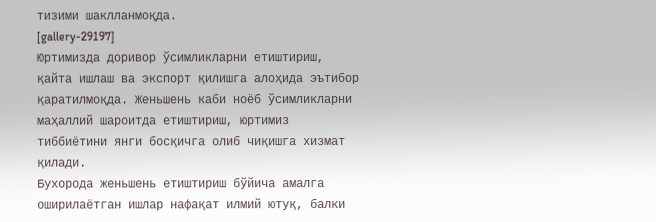тизими шаклланмоқда.
[gallery-29197]
Юртимизда доривор ўсимликларни етиштириш, қайта ишлаш ва экспорт қилишга алоҳида эътибор қаратилмоқда. Женьшень каби ноёб ўсимликларни маҳаллий шароитда етиштириш, юртимиз тиббиётини янги босқичга олиб чиқишга хизмат қилади.
Бухорода женьшень етиштириш бўйича амалга оширилаётган ишлар нафақат илмий ютуқ, балки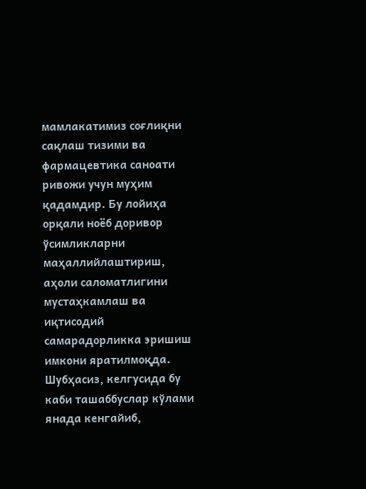мамлакатимиз соғлиқни сақлаш тизими ва фармацевтика саноати ривожи учун муҳим қадамдир. Бу лойиҳа орқали ноёб доривор ўсимликларни маҳаллийлаштириш, аҳоли саломатлигини мустаҳкамлаш ва иқтисодий самарадорликка эришиш имкони яратилмоқда.
Шубҳасиз, келгусида бу каби ташаббуслар кўлами янада кенгайиб,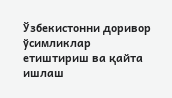Ўзбекистонни доривор ўсимликлар етиштириш ва қайта ишлаш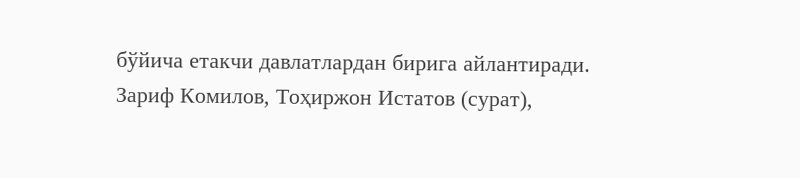бўйича етакчи давлатлардан бирига айлантиради.
Зариф Комилов, Тоҳиржон Истатов (сурат),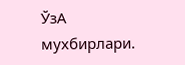ЎзА мухбирлари.